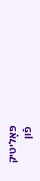פּאָליטיק
פֿון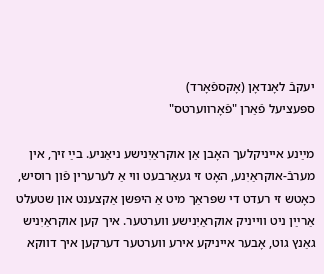יעקבֿ לאָנדאָן (אָקספֿאָרד)
ספּעציעל פֿאַרן "פֿאָרװערטס"

מײַנע אייניקלעך האָבן אַן אוקראַיִנישע ניאַניע. בײַ זיך, אין מערבֿ-אוקראַיִנע, האָט זי געאַרבעט ווי אַ לערערין פֿון רוסיש, כאָטש זי רעדט די שפּראַך מיט אַ היפּשן אַקצענט און שטעלט אַרײַן ניט ווייניק אוקראַיִנישע ווערטער. איך קען אוקראַיִניש גאַנץ גוט, אָבער אייניקע אירע ווערטער דערקען איך דווקא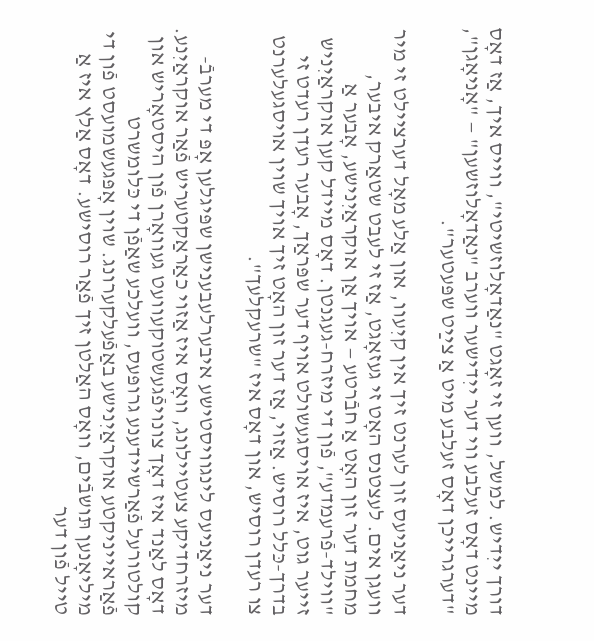דורך ייִדיש. למשל, ווען זי זאָגט "נאַדאָלוזשיטי", ווייס איך, אַז דאָס מיינט דאָס זעלבע ווי דער ייִדישער ווערב "נאַדאָלוזשען" — "אָניאָגן", "דערגרייכן דאָס זעלבע מיט אַ צײַט שפּעטער".

דער ניאַניעס זון לערנט זיך אין קיִעוו, און אַלע מאָל דערציילט זי מיר וועגן אים. לעצטנס האָט זי געזאָגט, אַז זי לעבט שטאַרק איבער, מחמת דער זון האָט אַ חבֿרטע — אויך אַן אוקראַיִנישע, אָבער אַ "ווילד-פֿרעמדע", פֿון די מיזרח-געגנטן. דאָס מיידל קען אוקראַיִניש זייער גוט, איז אויסגעשולט אויף דער שפּראַך, אָבער רעדן רעדט זי בדרך-כּלל רוסיש. אַזוי, אַז דער זון האָט זיך אויך שוין אויסגעלערנט צו רעדן רוסיש, און דאָס איז "שרעקלעך".

דער ניאַניעס לינגוויסטישע איבערלעבענישן שפּיגלען אָפּ די מערבֿ-מיזרחדיקע צעטיילונג, וואָס איז אַזוי כאַראַקטעריש פֿאַר אוקראַיִנע. דאָס לאַנד איז דאָך צונויפֿגעשטוקעוועט געוואָרן פֿון היסטאָריש און קולטורעל פֿאַרשיידענע גרופּעס, וועלכע שאַפֿן די כּלומשרט פֿאַראייניקטע אוקראַיִנישע באַפֿעלקערונג. שוין אָפּגעשמועסט פֿון די מיליאָנען תּושבֿים, וואָס האַלטן זיך פֿאַר רוסישע. דאָס אַלץ איז אַ טייל פֿון דער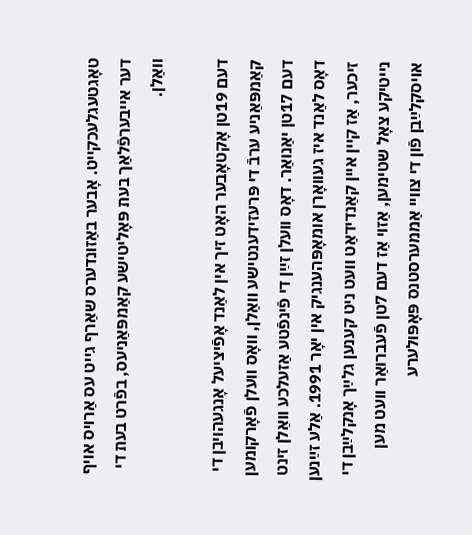טאָגטעגלעכקייט. אָבער באַזונדערס שאַרף גייט עס אַרויס אויף דער אייבערפֿלאַך בעת פּאָליטישע קאַמפּאַניעס, בפֿרט בעת די וואַלן.

דעם 19טן אָקטאָבער האָט זיך אין לאַנד אָפֿיציעל אָנגעהויבן די קאַמפּאַניע ערבֿ די פּרעזידענטישע וואַלן, וואָס וועלן פֿאָרקומען דעם 17טן יאַנואַר. דאָס וועלן זײַן די פֿינפֿטע אַזעלכע וואַלן זינט דאָס לאַנד איז געוואָרן אומאָפּהענגיק אין יאָר 1991. אַלע זײַנען זיכער, אַז קיין איין קאַנדידאַט וועט ניט קענען גלײַך אָנקלײַבן די נייטיקע צאָל שטימען, אַזוי אַז דעם 7טן פֿעברואַר וועט מען אויסקלײַבן פֿון די צוויי אַממערסטנס פּאָפּולערע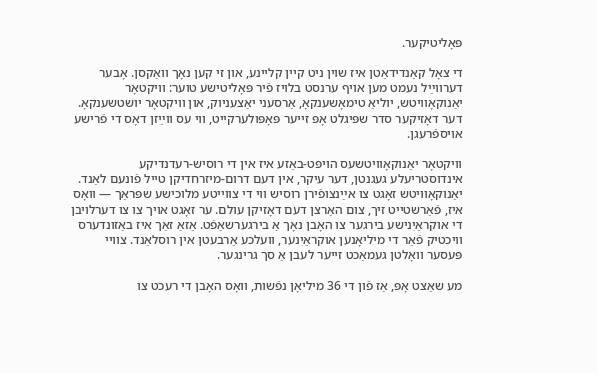פּאָליטיקער.

די צאָל קאַנדידאַטן איז שוין ניט קיין קליינע, און זי קען נאָך וואַקסן. אָבער דערווײַל נעמט מען אויף ערנסט בלויז פֿיר פּאָליטישע טוער: וויקטאָר יאַנוקאָוויטש, יוליאַ טימאָשענקאָ, אַרסעני יאַצעניוק, און וויקטאָר יושטשענקאָ. דער דאָזיקער סדר שפּיגלט אָפּ זייער פּאָפּולערקייט, ווי עס ווײַזן דאָס די פֿרישע אויספֿרעגן.

וויקטאָר יאַנוקאָוויטשעס הויפּט-באַזע איז אין די רוסיש-רעדנדיקע אינדוסטריעלע געגנטן, דער עיקר, אין דעם דרום-מיזרחדיקן טייל פֿונעם לאַנד. יאַנוקאָוויטש זאָגט צו אײַנצופֿירן רוסיש ווי די צווייטע מלוכישע שפּראַך — וואָס איז, פֿאַרשטייט זיך, צום האַרצן דעם דאָזיקן עולם. ער זאָגט אויך צו צו דערלויבן די אוקראַיִנישע בירגער צו האָבן נאָך אַ בירגערשאַפֿט. אַזאַ זאַך איז באַזונדערס וויכטיק פֿאַר די מיליאָנען אוקראַיִנער, וועלכע אַרבעטן אין רוסלאַנד. צוויי פּעסער וואָלטן געמאַכט זייער לעבן אַ סך גרינגער.

מע שאַצט אָפּ, אַז פֿון די 36 מיליאָן נפֿשות, וואָס האָבן די רעכט צו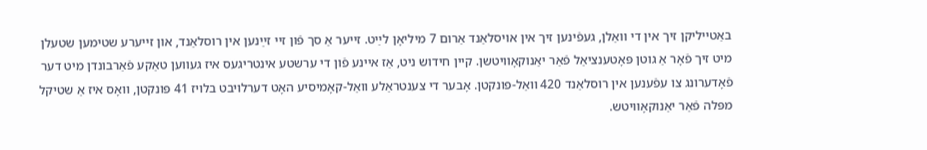באַטייליקן זיך אין די וואַלן, געפֿינען זיך אין אויסלאַנד אַרום 7 מיליאָן לײַט. זייער אַ סך פֿון זיי זײַנען אין רוסלאַנד, און זייערע שטימען שטעלן מיט זיך פֿאָר אַ גוטן פּאָטענציאַל פֿאַר יאַנוקאָוויטשן. קיין חידוש ניט, אַז איינע פֿון די ערשטע אינטריגעס איז געווען טאַקע פֿאַרבונדן מיט דער פֿאָדערונג צו עפֿענען אין רוסלאַנד 420 וואַל-פּונקטן. אָבער די צענטראַלע וואַל-קאָמיסיע האָט דערלויבט בלויז 41 פּונקטן, וואָס איז אַ שטיקל מפּלה פֿאַר יאַנוקאָוויטש.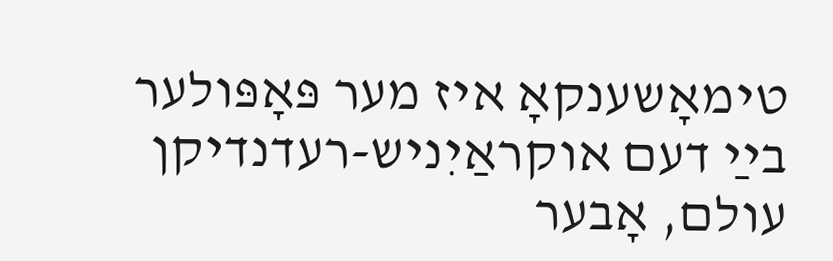טימאָשענקאָ איז מער פּאָפּולער בײַ דעם אוקראַיִניש-רעדנדיקן עולם, אָבער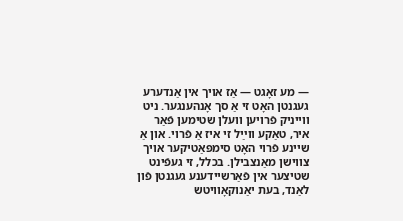— מע זאָגט — אַז אויך אין אַנדערע געגנטן האָט זי אַ סך אָנהענגער. ניט ווייניק פֿרויען וועלן שטימען פֿאַר איר, טאַקע ווײַל זי איז אַ פֿרוי. און אַ שיינע פֿרוי האָט סימפּאַטיקער אויך צווישן מאַנצבילן. בכלל, זי געפֿינט שטיצער אין פֿאַרשיידענע געגנטן פֿון לאַנד, בעת יאַנוקאָוויטש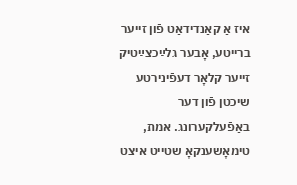איז אַ קאַנדידאַט פֿון זייער ברייטע, אָבער גלײַכצײַטיק זייער קלאָר דעפֿינירטע שיכטן פֿון דער באַפֿעלקערונג. אמת, טימאָשענקאָ שטייט איצט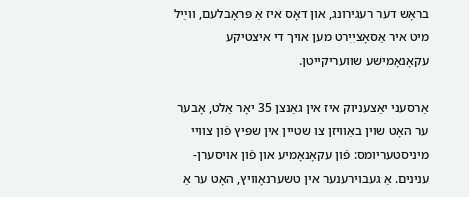בראָש דער רעגירונג, און דאָס איז אַ פּראָבלעם, ווײַל מיט איר אַסאָציִיִרט מען אויך די איצטיקע עקאָנאָמישע שוועריקייטן.

אַרסעני יאַצעניוק איז אין גאַנצן 35 יאָר אַלט, אָבער ער האָט שוין באַוויזן צו שטיין אין שפּיץ פֿון צוויי מיניסטעריומס: פֿון עקאָנאָמיע און פֿון אויסערן-ענינים. אַ געבוירענער אין טשערנאָוויץ, האָט ער אַ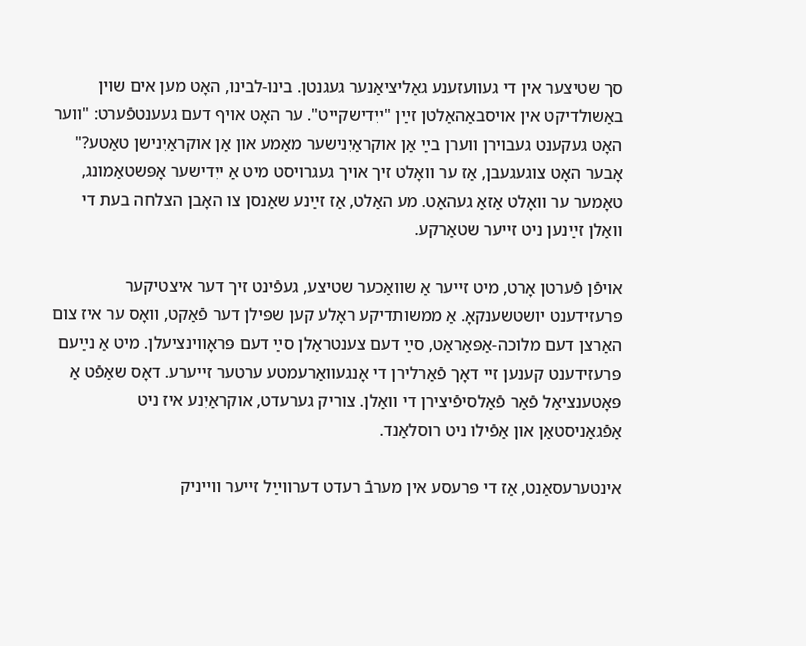סך שטיצער אין די געוועזענע גאַליציאַנער געגנטן. בינו-לבינו, האָט מען אים שוין באַשולדיקט אין אויסבאַהאַלטן זײַן "ייִדישקייט". ער האָט אויף דעם געענטפֿערט: "ווער האָט געקענט געבוירן ווערן בײַ אַן אוקראַיִנישער מאַמע און אַן אוקראַיִנישן טאַטע?" אָבער האָט צוגעגעבן, אַז ער וואָלט זיך אויך געגרויסט מיט אַ ייִדישער אָפּשטאַמונג, טאָמער ער וואָלט אַזאַ געהאַט. מע האַלט, אַז זײַנע שאַנסן צו האָבן הצלחה בעת די וואַלן זײַנען ניט זייער שטאַרקע.

אויפֿן פֿערטן אָרט, מיט זייער אַ שוואַכער שטיצע, געפֿינט זיך דער איצטיקער פּרעזידענט יושטשענקאָ. אַ ממשותדיקע ראָלע קען שפּילן דער פֿאַקט, וואָס ער איז צום האַרצן דעם מלוכה-אַפּאַראַט, סײַ דעם צענטראַלן סײַ דעם פּראָווינציעלן. מיט אַ נײַעם פּרעזידענט קענען זיי דאָך פֿאַרלירן די אָנגעוואַרעמטע ערטער זייערע. דאָס שאַפֿט אַ פּאָטענציאַל פֿאַר פֿאַלסיפֿיצירן די וואַלן. צוריק גערעדט, אוקראַיִנע איז ניט אַפֿגאַניסטאַן און אַפֿילו ניט רוסלאַנד.

אינטערעסאַנט, אַז די פּרעסע אין מערבֿ רעדט דערווײַל זייער ווייניק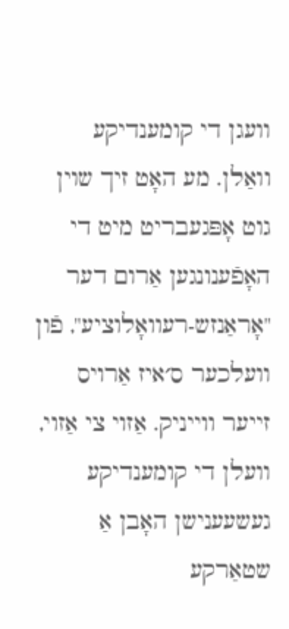וועגן די קומענדיקע וואַלן. מע האָט זיך שוין גוט אָפּגעבריט מיט די האָפֿענונגען אַרום דער "אָראַנזש-רעוואָלוציע", פֿון וועלכער ס׳איז אַרויס זייער ווייניק. אַזוי צי אַזוי, וועלן די קומענדיקע געשעענישן האָבן אַ שטאַרקע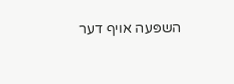השפּעה אויף דער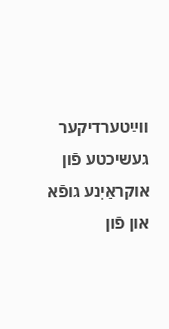ווײַטערדיקער געשיכטע פֿון אוקראַיִנע גופֿא און פֿון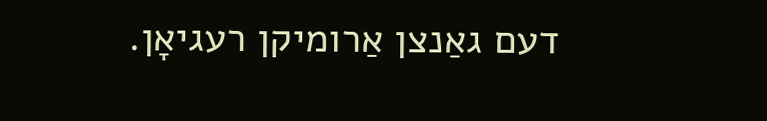דעם גאַנצן אַרומיקן רעגיאָן.